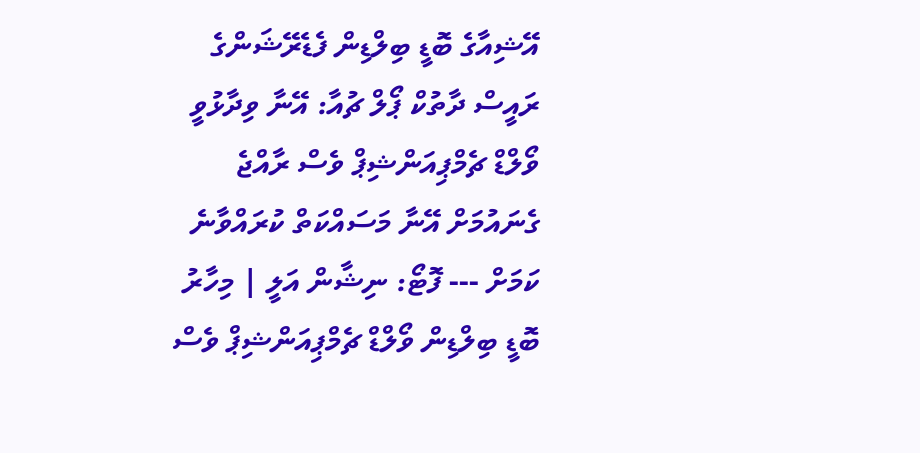އޭޝިއާގެ ބޮޑީ ބިލްޑިން ފެޑެރޭޝަންގެ ރައީސް ދާތުކް ޕޯލް ޗުއާ: އޭނާ ވިދާޅުވީ ވޯލްޑް ޗެމްޕިއަންޝިޕް ވެސް ރާއްޖެ ގެނައުމަށް އޭނާ މަސައްކަތް ކުރައްވާނެ ކަމަށް --- ފޮޓޯ: ނިޝާން އަލީ | މިހާރު
ބޮޑީ ބިލްޑިން ވޯލްޑް ޗެމްޕިއަންޝިޕް ވެސް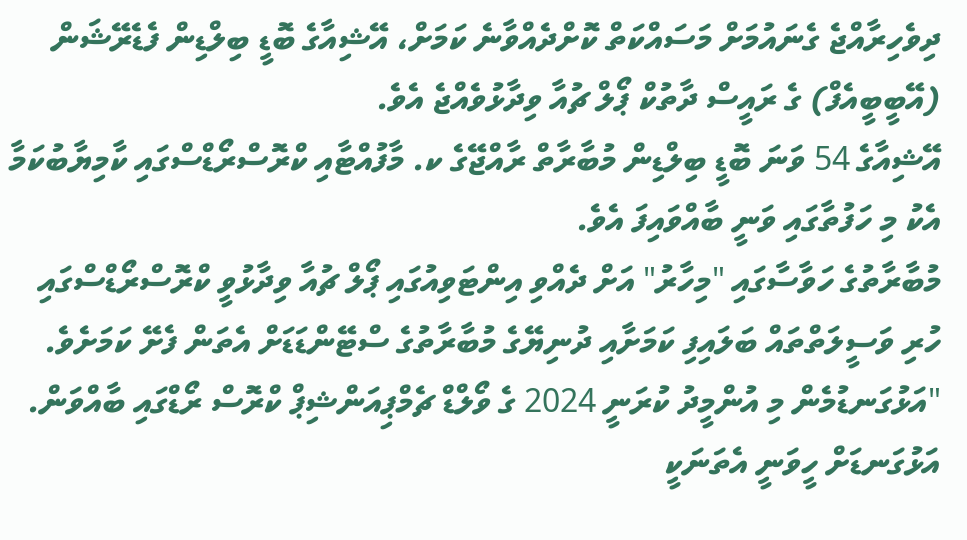ދިވެހިރާއްޖެ ގެނައުމަށް މަސައްކަތް ކޮށްދެއްވާނެ ކަމަށް، އޭޝިއާގެ ބޮޑީ ބިލްޑިން ފެޑެރޭޝަން (އޭބީބީއެފް) ގެ ރައީސް ދާތުކް ޕޯލް ޗުއާ ވިދާޅުވެއްޖެ އެވެ.
އޭޝިއާގެ 54 ވަނަ ބޮޑީ ބިލްޑިން މުބާރާތް ރާއްޖޭގެ ކ. މާފުއްޓާއި ކްރޮސްރޯޑްސްގައި ކާމިޔާބުކަމާ އެކު މި ހަފުތާގައި ވަނީ ބާއްވައިފަ އެވެ.
މުބާރާތުގެ ހަވާސާގައި "މިހާރު" އަށް ދެއްވި އިންޓަވިއުގައި ޕޯލް ޗުއާ ވިދާޅުވީ ކްރޮސްރޯޑްސްގައި ހުރި ވަސީލަތްތައް ބަލައިފި ކަމަށާއި ދުނިޔޭގެ މުބާރާތުގެ ސްޓޭންޑަޑަށް އެތަން ފެށޭ ކަމަށެވެ.
"އަޅުގަނޑުމެން މި އުންމީދު ކުރަނީ 2024 ގެ ވޯލްޑް ޗެމްޕިއަންޝިޕް ކްރޮސް ރޯޑްގައި ބާއްވަން. އަޅުގަނޑަށް ހީވަނީ އެތަނަކީ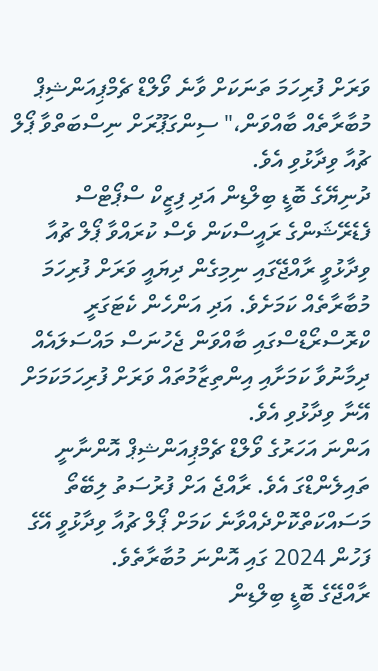ވަރަށް ފުރިހަމަ ތަނަކަށް ވާނެ ވޯލްޑް ޗެމްޕިއަންޝިޕް މުބާރާތެއް ބާއްވަން،" ސިންގަޕޫރަށް ނިސްބަތްވާ ޕޯލް ޗުއާ ވިދާޅުވި އެވެ.
ދުނިޔޭގެ ބޮޑީ ބިލްޑިން އަދި ފިޒީކް ސްޕޯޓްސް ފެޑެރޭޝަންގެ ރައީސްކަން ވެސް ކުރައްވާ ޕޯލް ޗުއާ ވިދާޅުވީ ރާއްޖޭގައި ނިމިގެން ދިޔައީ ވަރަށް ފުރިހަމަ މުބާރާތެއް ކަމަށެވެ. އަދި އަންހެން ކެޓަގަރީ ކްރޮސްރޯޑްސްގައި ބާއްވަން ޖެހުނަސް މައްސަލައެއް ދިމާނުވާ ކަމަށާއި އިންތިޒާމުތައް ވަރަށް ފުރިހަމަކަމަށް އޭނާ ވިދާޅުވި އެވެ.
އަންނަ އަހަރުގެ ވޯލްޑް ޗެމްޕިއަންޝިޕް އޮންނާނީ ތައިލެންޑްގަ އެވެ. ރާއްޖެ އަށް ފުރުސަތު ލިބޭތޯ މަސައްކަތްކޮށްދެއްވާނެ ކަމަށް ޕޯލް ޗުއާ ވިދާޅުވީ އޭގެ ފަހުން 2024 ގައި އޮންނަ މުބާރާތެވެ.
ރާއްޖޭގެ ބޮޑީ ބިލްޑިން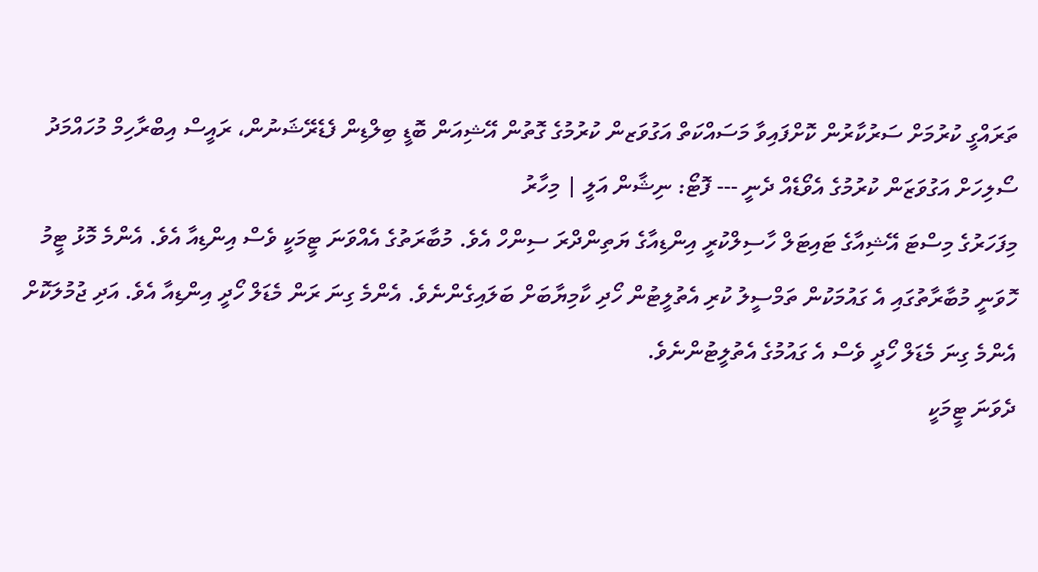ތަރައްގީ ކުރުމަށް ސަރުކާރުން ކޮށްފައިވާ މަސައްކަތް އަގުވަޒން ކުރުމުގެ ގޮތުން އޭޝިއަން ބޮޑީ ބިލްޑިން ފެޑެރޭޝަނުން، ރައީސް އިބްރާހިމް މުހައްމަދު ސޯލިހަށް އަގުވަޒަން ކުރުމުގެ އެވޯޑެއް ދެނީ --- ފޮޓޯ: ނިޝާން އަލީ | މިހާރު
މިފަހަރުގެ މިސްޓަ އޭޝިއާގެ ޓައިޓަލް ހާސިލްކުރީ އިންޑިއާގެ ޔަތިންދްރަ ސިންހް އެވެ. މުބާރަތުގެ އެއްވަނަ ޓީމަކީ ވެސް އިންޑިއާ އެވެ. އެންމެ މޮޅު ޓީމު ހޮވަނީ މުބާރާތުގައި އެ ގައުމަކުން ތަމްސީލު ކުރި އެތުލީޓުން ހޯދި ކާމިޔާބަށް ބަލައިގެންނެވެ. އެންމެ ގިނަ ރަން މެޑަލް ހޯދީ އިންޑިއާ އެވެ. އަދި ޖުމުލަކޮށް އެންމެ ގިނަ މެޑަލް ހޯދީ ވެސް އެ ގައުމުގެ އެތުލީޓުންނެވެ.
ދެވަނަ ޓީމަކީ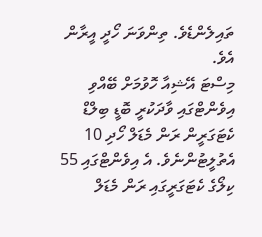ތައިލެންޑެވެ. ތިންވަނަ ހޯދީ އީރާން އެވެ.
މިސްޓަ އޭޝިއާ ހޮވުމަށް ބޭއްވި އިވެންޓްގައި ވާދަކުރީ ބޮޑީ ބިލްޑް ކެޓަގަރީން ރަން މެޑަލް ހޯދި 10 އެތުލީޓުންނެވެ. އެ އިވެންޓްގައި 55 ކިލޯގެ ކެޓަގަރީގައި ރަން މެޑަލް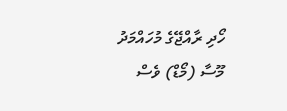ހޯދި ރާއްޖޭގެ މުހައްމަދު މޫސާ (މޯޑް) ވެސް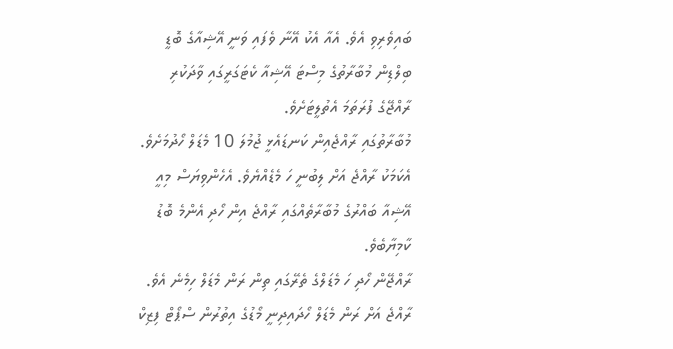ބައިވެރިވި އެވެ. އެއާ އެކު އޭނާ ވެފައި ވަނީ އޭޝިއާގެ ބޮޑީ ބިލްޑިން މުބާރާތުގެ މިސްޓަ އޭޝިއާ ކެޓަގަރީގައި ވާދަކުރި ރާއްޖޭގެ ފުރަތަމަ އެތުލީޓަށެވެ.
މުބާރާތުގައި ރާއްޖެއިން ކަނޑައެޅީ ޖުމުލަ 10 މެޑަލް ހޯދުމަށެވެ. އެކަމަކު ރާއްޖެ އަށް ލިބުނީ ހަ މެޑެއްޔެވެ. އެހެންވިޔަސް މިއީ އޭޝިއާ ބައްރުގެ މުބާރާތެއްގައި ރާއްޖެ އިން ހޯދި އެންމެ ބޮޑު ކާމިޔާބެވެ.
ރާއްޖޭން ހޯދި ހަ މެޑަލްގެ ތެރޭގައި ތިން ރަން މެޑަލް ހިމެނެ އެވެ. ރާއްޖެ އަށް ރަން މެޑަލް ހޯދައިދިނީ މޯޑުގެ އިތުރުން ސްޕޯޓް ފިޒިކް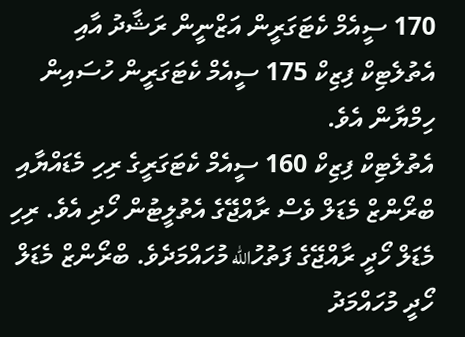170 ސީއެމް ކެޓަގަރީން އަޒްނީން ރަޝާދު އާއި އެތުލެޓިކް ފިޒިކް 175 ސީއެމް ކެޓަގަރީން ހުސައިން ހިމްޔާން އެވެ.
އެތުލެޓިކް ފިޒިކް 160 ސީއެމް ކެޓަގަރީގެ ރިހި މެޑައްޔާއި ބްރޯންޒް މެޑަލް ވެސް ރާއްޖޭގެ އެތުލީޓުން ހޯދި އެވެ. ރިހި މެޑަލް ހޯދީ ރާއްޖޭގެ ފަތުހުالله މުހައްމަދެވެ. ބްރޯންޒް މެޑަލް ހޯދީ މުހައްމަދު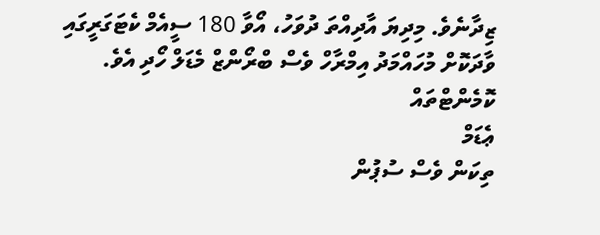ޒިދާނެވެ. މިދިޔަ އާދިއްތަ ދުވަހު، އޯވާ 180 ސީއެމް ކެޓަގަރީގައި ވާދަކޮށް މުހައްމަދު އިމްރާހް ވެސް ބްރޯންޒް މެޑަލް ހޯދި އެވެ.
ކޮމެންޓްތައް
ޢެޑަމް
ތިކަން ވެސް ސުޕުން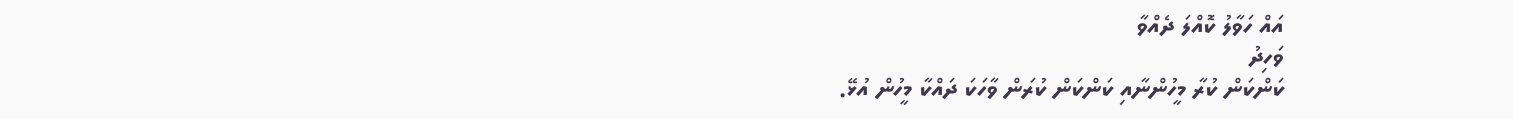އައް ހަވާލު ކޮއްލަ ދެއްވާ
ވަހިދު
ކަންކަން ކުރާ މީހުންނާއި ކަންކަން ކުރަން ވާހަކަ ދައްކާ މީހުން އުޅޭ.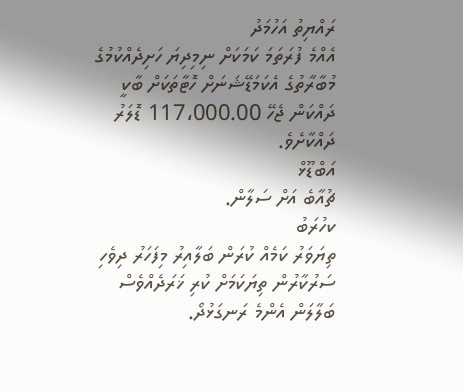ރައްޔިތު އަހުމަދު
އެއްމެ ފުރަތަމަ ކަމަކަށް ނިމިދިޔަ ހަށިދެއްކުމުގެ މުބާރާތުގެ އެކަމަޑޭޝަނަށް ހޮޓާތަކަށް ބާކީ ދައްކަން ޖެހޭ 117،000.00 ޑޮލަރު ދައްކާށެވެ.
އަބްޑޫޅް
ޗުއާބެ އަށް ސަލާން.
ކހުރަބު
ތިޔަވަރު ކަމެއް ކުރަން ބަލާއިރު މިފަހަރު ދިވެހި ސަރުކާރުން ތިޔަކަމަށް ކުރި ޚަރަދެއްވެސް ބަލާލަން އެންމެ ރަނގަޅުދޯ.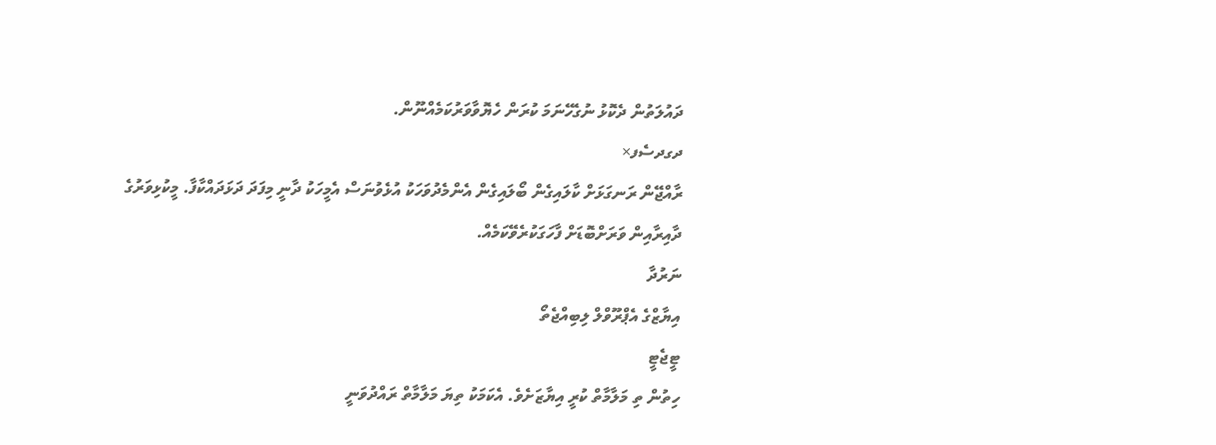ދައުލަތުން ދެކޮޅު ނުގެހޭނަމަ ކުރަން ހެޔޮވާވަރުކަމެއްނޫން.
ދގދސެފ×
ރާއްޖޭން ރަނގަޅަށް ކާލައިގެން ބޯލައިގެން އެންމެދުވަހަކު އުޅެވުނަސް އެމީހަކު ދާނީ މިފަދަ ދަޅަދައްކާފާ. މީކުޅިވަރުގެ ދާއިރާއިން ވަރަށްބޮޑަށް ފާހަގަކުރެވޭކަމެއް.
ނަރުދާ
އިޔާޒްގެ އެޕްރޫވްލް ލިބިއްޖެތޯ
ޓީޖެޓީ
ހިތުން ތި މަލާމާތް ކުރީ އިޔާޒަށެވެ. އެކަމަކު ތިޔަ މަލާމާތް ރައްދުވަނީ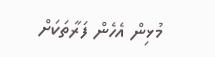މުޅިން އެހެން ފަރާތަކަށް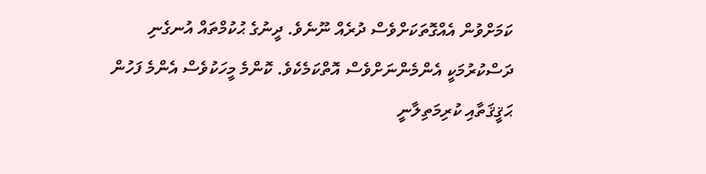ކަމަށްވުން އެއްގޮތަކަށްވެސް ދުރެއް ނޫނެވެ. ދީނުގެ ޙުކުމްތައް އުނގެނި ދަސްކުރުމަކީ އެންމެންނަށްވެސް އޮތްކަމެކެވެ. ކޮންމެ މީހަކުވެސް އެންމެ ފަހުން ޙަޤީޤަތާއި ކުރިމަތިލާނީ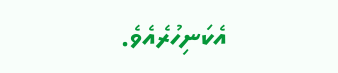އެކަނިހުރެއެވެ.